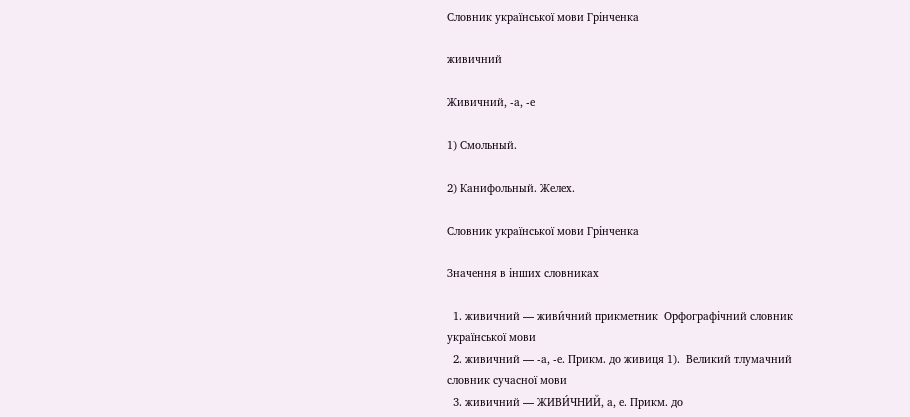Словник української мови Грінченка

живичний

Живичний, -а, -е

1) Смольный.

2) Канифольный. Желех.

Словник української мови Грінченка

Значення в інших словниках

  1. живичний — живи́чний прикметник  Орфографічний словник української мови
  2. живичний — -а, -е. Прикм. до живиця 1).  Великий тлумачний словник сучасної мови
  3. живичний — ЖИВИ́ЧНИЙ, а, е. Прикм. до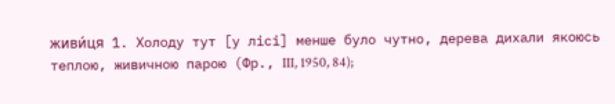живи́ця 1. Холоду тут [у лісі] менше було чутно, дерева дихали якоюсь теплою, живичною парою (Фр., III, 1950, 84);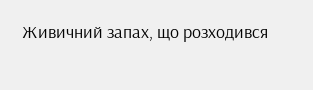Живичний запах, що розходився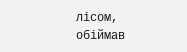лісом, обіймав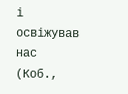і освіжував нас (Коб.,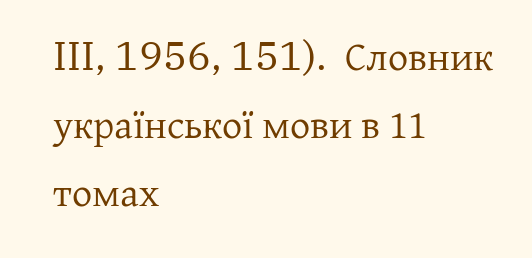III, 1956, 151).  Словник української мови в 11 томах